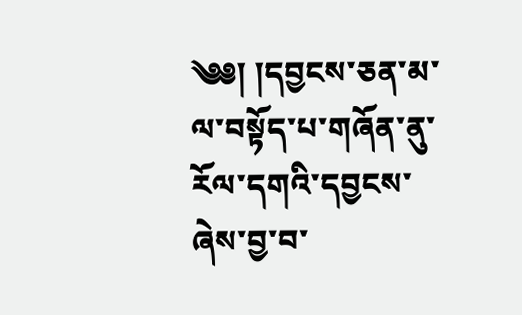༄༅། །དབྱངས་ཅན་མ་ལ་བསྟོད་པ་གཞོན་ནུ་རོལ་དགའི་དབྱངས་ཞེས་བྱ་བ་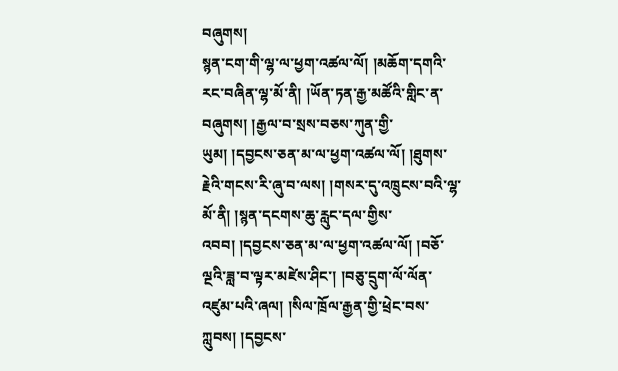བཞུགས།
སྙན་ངག་གི་ལྷ་ལ་ཕྱག་འཚལ་ལོ། །མཆོག་དགའི་རང་བཞིན་ལྷ་མོ་ནི། །ཡོན་ཏན་རྒྱ་མཚོའི་གླིང་ན་བཞུགས། །རྒྱལ་བ་སྲས་བཅས་ཀུན་གྱི་ཡུམ། །དབྱངས་ཅན་མ་ལ་ཕྱག་འཚལ་ལོ། །ཐུགས་རྗེའི་གངས་རི་ཞུ་བ་ལས། །གསར་དུ་འཁྲུངས་བའི་ལྷ་མོ་ནི། །སྙན་དངགས་ཆུ་རླུང་དལ་གྱིས་འབབ། །དབྱངས་ཅན་མ་ལ་ཕྱག་འཚལ་ལོ། །བཅོ་ལྔའི་ཟླ་བ་ལྟར་མཛེས་ཤིང་། །བཅུ་དྲུག་ལོ་ལོན་འཛུམ་པའི་ཞལ། །སིལ་ཁྲོལ་རྒྱན་གྱི་ཕྲེང་བས་ཀླུབས། །དབྱངས་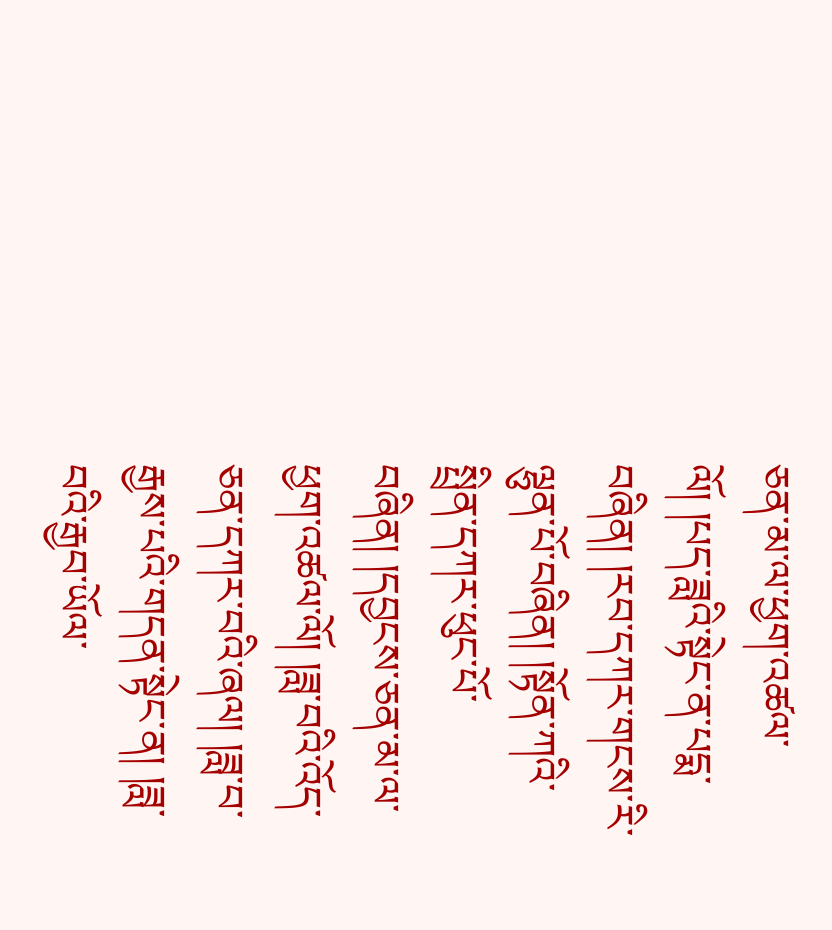ཅན་མ་ལ་ཕྱག་འཚལ་ལོ། །པད་ཟླའི་སྟེང་ན་པདྨ་བཞིན། །རབ་དཀར་གངས་རི་ལྷུན་པོ་བཞིན། །སྟོན་ཀའི་སྤྲིན་དཀར་ཕུང་པོ་བཞིན། །དབྱངས་ཅན་མ་ལ་ཕྱག་འཚལ་ལོ། །ཟླ་བའི་འོད་ཅན་དཀར་བའི་ཞལ། །ཟླ་བ་རྒྱས་པའི་གདན་སྟེང་ན། །ཟླ་བའི་རྒྱབ་ཡོལ་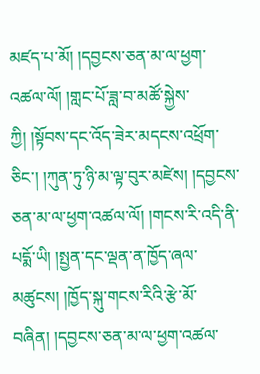མཛད་པ་མོ། །དབྱངས་ཅན་མ་ལ་ཕྱག་འཚལ་ལོ། །གླང་པོ་ཟླ་བ་མཚོ་སྐྱེས་ཀྱི། །སྟོབས་དང་འོད་ཟེར་མདངས་འཕྲོག་ཅིང་། །ཀུན་ཏུ་ཉི་མ་ལྟ་བུར་མཛེས། །དབྱངས་ཅན་མ་ལ་ཕྱག་འཚལ་ལོ། །གངས་རི་འདི་ནི་པདྨོ་ཡི། །སྤྱན་དང་ལྡན་ན་ཁྱོད་ཞལ་མཚུངས། །ཁྱོད་སྐུ་གངས་རིའི་རྩེ་མོ་བཞིན། །དབྱངས་ཅན་མ་ལ་ཕྱག་འཚལ་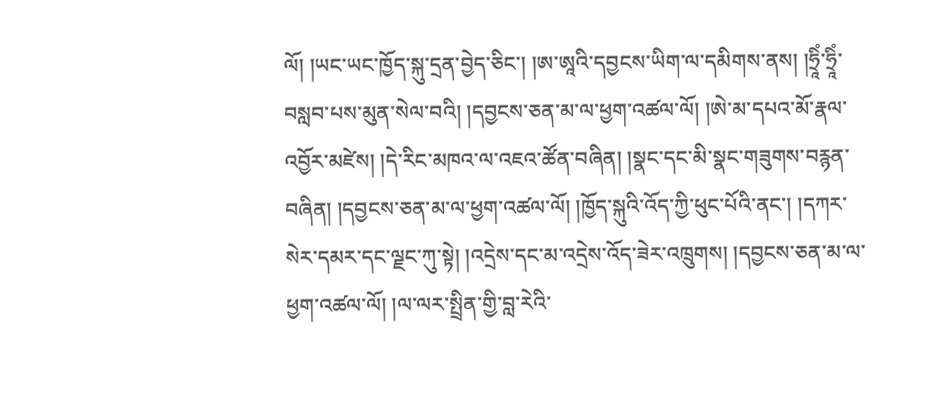ལོ། །ཡང་ཡང་ཁྱོད་སྐུ་དྲན་བྱེད་ཅིང་། །ཨ་ཨཱའི་དབྱངས་ཡིག་ལ་དམིགས་ནས། །ཧྲཱིཾ་ཧྲཱིཾ་བསླབ་པས་མུན་སེལ་བའི། །དབྱངས་ཅན་མ་ལ་ཕྱག་འཚལ་ལོ། །ཨེ་མ་དཔའ་མོ་རྣལ་འབྱོར་མཛེས། །དེ་རིང་མཁའ་ལ་འཇའ་ཚོན་བཞིན། །སྣང་དང་མི་སྣང་གཟུགས་བརྙན་བཞིན། །དབྱངས་ཅན་མ་ལ་ཕྱག་འཚལ་ལོ། །ཁྱོད་སྐུའི་འོད་ཀྱི་ཕུང་པོའི་ནང་། །དཀར་སེར་དམར་དང་ལྗང་ཀུ་སྟེ། །འདྲེས་དང་མ་འདྲེས་འོད་ཟེར་འཁྲུགས། །དབྱངས་ཅན་མ་ལ་ཕྱག་འཚལ་ལོ། །ལ་ལར་སྤྲིན་གྱི་བླ་རེའི་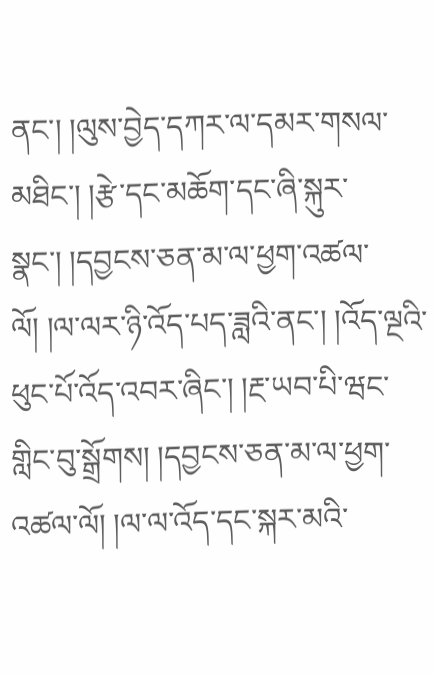ནང་། །ལུས་བྱེད་དཀར་ལ་དམར་གསལ་མཐིང་། །རྩེ་དང་མཆོག་དང་ཞི་སྐུར་སྣང་། །དབྱངས་ཅན་མ་ལ་ཕྱག་འཚལ་ལོ། །ལ་ལར་ཉི་འོད་པད་ཟླའི་ནང་། །འོད་ལྔའི་ཕུང་པོ་འོད་འབར་ཞིང་། །རྔ་ཡབ་པི་ཝང་གླིང་བུ་སྒྲོགས། །དབྱངས་ཅན་མ་ལ་ཕྱག་འཚལ་ལོ། །ལ་ལ་འོད་དང་སྐར་མའི་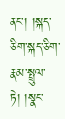ནང་། །སྐད་ཅིག་སྐད་ཅིག་རྣམ་སྤྲུལ་ཏེ། །སྣང་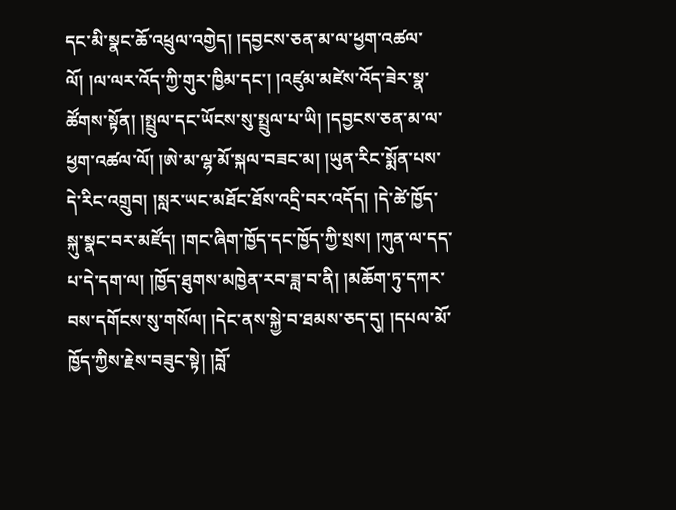དང་མི་སྣང་ཆོ་འཕྲུལ་འགྱེད། །དབྱངས་ཅན་མ་ལ་ཕྱག་འཚལ་ལོ། །ལ་ལར་འོད་ཀྱི་གུར་ཁྱིམ་དང་། །འཛུམ་མཛེས་འོད་ཟེར་སྣ་ཚོགས་སྟོན། །སྤྲུལ་དང་ཡོངས་སུ་སྤྲུལ་པ་ཡི། །དབྱངས་ཅན་མ་ལ་ཕྱག་འཚལ་ལོ། །ཨེ་མ་ལྷ་མོ་སྐལ་བཟང་མ། །ཡུན་རིང་སྨོན་པས་དེ་རིང་འགྲུབ། །སླར་ཡང་མཐོང་ཐོས་འདྲི་བར་འདོད། །དེ་ཚེ་ཁྱོད་སྐུ་སྣང་བར་མཛོད། །གང་ཞིག་ཁྱོད་དང་ཁྱོད་ཀྱི་སྲས། །ཀུན་ལ་དད་པ་དེ་དག་ལ། །ཁྱོད་ཐུགས་མཁྱེན་རབ་ཟླ་བ་ནི། །མཆོག་ཏུ་དཀར་བས་དགོངས་སུ་གསོལ། །དེང་ནས་སྐྱེ་བ་ཐམས་ཅད་དུ། །དཔལ་མོ་ཁྱོད་ཀྱིས་རྗེས་བཟུང་སྟེ། །བློ་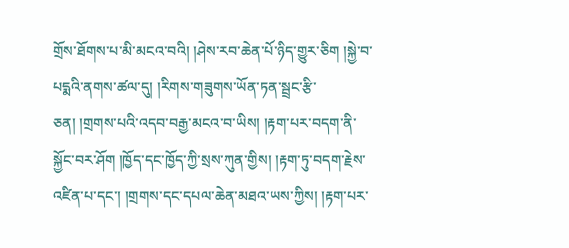གྲོས་ཐོགས་པ་མི་མངའ་བའི། །ཤེས་རབ་ཆེན་པོ་ཉིད་གྱུར་ཅིག །སྐྱེ་བ་པདྨའི་ནགས་ཚལ་དུ། །རིགས་གཟུགས་ཡོན་ཏན་སྦྲང་རྩི་ཅན། །གྲགས་པའི་འདབ་བརྒྱ་མངའ་བ་ཡིས། །རྟག་པར་བདག་ནི་སྐྱོང་བར་ཤོག །ཁྱོད་དང་ཁྱོད་ཀྱི་སྲས་ཀུན་གྱིས། །རྟག་ཏུ་བདག་རྗེས་འཛིན་པ་དང་། །གྲགས་དང་དཔལ་ཆེན་མཐའ་ཡས་ཀྱིས། །རྟག་པར་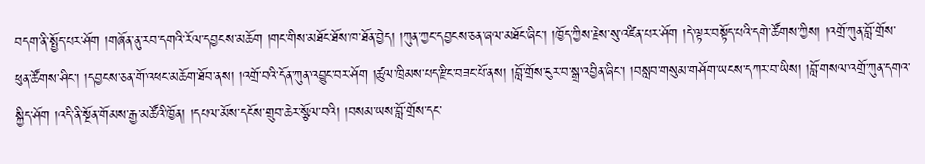བདག་ནི་སྤྱོད་པར་ཤོག །གཞོན་ནུ་རབ་དགའི་རོལ་དབྱངས་མཆོག །གང་གིས་མཐོང་ཐོས་ཁ་ཐོན་བྱེད། །ཀུན་ཀྱང་དབྱངས་ཅན་ཞལ་མཐོང་ཞིང་། །ཁྱོད་ཀྱིས་རྗེས་སུ་འཛིན་པར་ཤོག །དེ་ལྟར་བསྟོད་པའི་དགེ་ཚོགས་ཀྱིས། །འགྲོ་ཀུན་བློ་གྲོས་ཕུན་ཚོགས་ཤིང་། །དབྱངས་ཅན་གོ་འཕང་མཆོག་ཐོབ་ནས། །འགྲོ་བའི་དོན་ཀུན་འབྱུང་བར་ཤོག །ཚུལ་ཁྲིམས་པད་རྫིང་བཟང་པོ་ནས། །བློ་གྲོས་ངུར་བ་སྒྲ་འབྱིན་ཞིང་། །བསླབ་གསུམ་གཤོག་ཡངས་དཀར་བ་ཡིས། །བློ་གསལ་འགྲོ་ཀུན་དགའ་སྐྱིད་ཤོག །འདི་ནི་སྔོན་གོམས་རྒྱ་མཚོའི་ཁྱོན། །དཔལ་མོས་དངོས་གྲུབ་ཆེར་སྩོལ་བའི། །བསམ་ཡས་བློ་གྲོས་དང་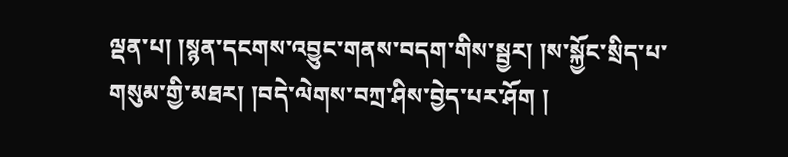ལྡན་པ། །སྙན་དངགས་འབྱུང་གནས་བདག་གིས་སྦྱར། །ས་སྐྱོང་སྲིད་པ་གསུམ་གྱི་མཐར། །བདེ་ལེགས་བཀྲ་ཤིས་བྱེད་པར་ཤོག །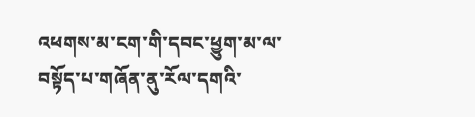འཕགས་མ་ངག་གི་དབང་ཕྱུག་མ་ལ་བསྟོད་པ་གཞོན་ནུ་རོལ་དགའི་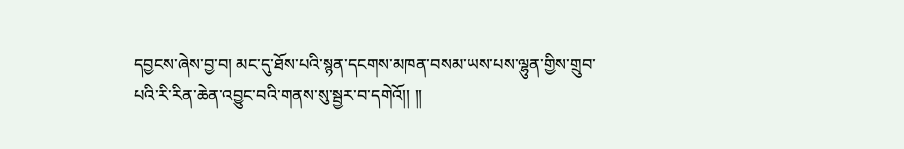དབྱངས་ཞེས་བྱ་བ། མང་དུ་ཐོས་པའི་སྙན་དངགས་མཁན་བསམ་ཡས་པས་ལྷུན་གྱིས་གྲུབ་པའི་རི་རིན་ཆེན་འབྱུང་བའི་གནས་སུ་སྦྱར་བ་དགེའོ།། །།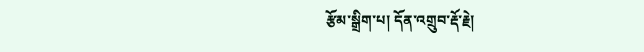རྩོམ་སྒྲིག་པ། དོན་འགྲུབ་རྡོ་རྗེ།